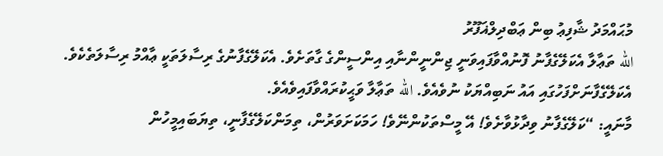މުޙައްމަދު ޝާފިޢު ބިން ޢަބްދިލްޣަފޫރު
الله ތަޢާލާ އެކަލޭގެފާނު ފޮނުއްވާފައިވަނީ ޖިންނީންނާއި އިންސީންގެ ގާތަށެވެ. އެކަލޭގެފާނުގެ ރިސާލަތަކީ ޢާއްމު ރިސާލަތެކެވެ. އެކަލޭގެފާނަށްފަހުގައި އައު ނަބިއްޔަކު ނުވެއެވެ. الله ތަޢާލާ ވަޙީކުރައްވާފައިވެއެވެ.
މާނައީ: “ކަލޭގެފާނު ވިދާޅުވާށެވެ! އޭ މީސްތަކުންނޭވެ! ހަމަކަށަވަރުން، ތިމަންކަލޭގެފާނީ، ތިޔަބައިމީހުން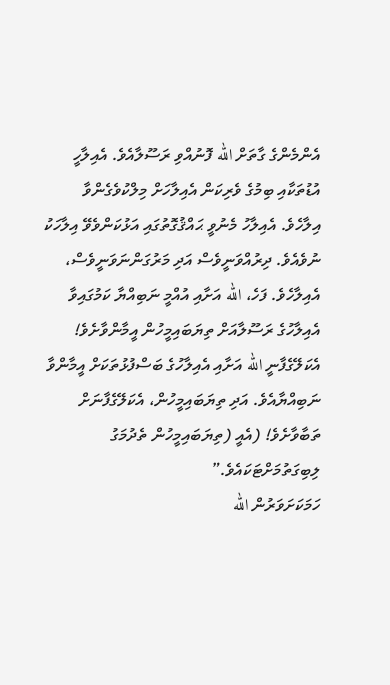އެންމެންގެ ގާތަށް الله ފޮނުއްވި ރަސޫލާއެވެ. އެއިލާހީ އުޑުތަކާއި ބިމުގެ ވެރިކަން އެއިލާހަށް މިލްކުވެގެންވާ އިލާހެވެ. އެއިލާހު މެނުވީ ޙައްޤުގޮތުގައި އަޅުކަންވެވޭ އިލާހަކު ނުވެއެވެ. ދިރުއްވަނީވެސް އަދި މަރުގަންނަވަނީވެސް، އެއިލާހެވެ. ފަހެ، الله އަށާއި އުއްމީ ނަބިއްޔާ ކަމުގައިވާ އެއިލާހުގެ ރަސޫލާއަށް ތިޔަބައިމީހުން އީމާންވާށެވެ! އެކަލޭގެފާނީ الله އަށާއި އެއިލާހުގެ ބަސްފުޅުތަކަށް އީމާންވާ ނަބިއްޔާއެވެ. އަދި ތިޔަބައިމީހުން، އެކަލޭގެފާނަށް ތަބާވާށެވެ! (އެއީ (ތިޔަބައިމީހުން ތެދުމަގު ލިބިގަތުމަށްޓަކައެވެ.”
ހަމަކަށަވަރުން الله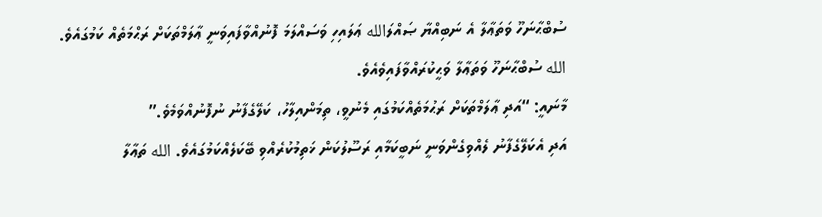ސުބްޙާނަހޫ ވަތަޢާލާ އެ ނަބިއްޔާ ޞައްލަالله ޢަލައިހި ވަސައްލަމަ ފޮނުއްވާފައިވަނީ ޢާލަމްތަކަށް ރަޙްމަތެއް ކަމުގައެވެ. الله ސުބްޙާނަހޫ ވަތަޢާލާ ވަޙީކުރައްވާފައިވެއެވެ.
މާނައީ: “އަދި ޢާލަމްތަކަށް ރަޙުމަތެއްކަމުގައި މެނުވީ، ތިމަންއިލާހު، ކަލޭގެފާނު ނުފޮނުއްވަމެވެ.”
އަދި އެކަލޭގެފާނު ލެއްވިގެންވަނީ ނަބީކަމާއި ރަސޫލުކަން ޚަތިމުކުރެއްވި ބޭކަލެއްކަމުގައެވެ. الله ތަޢާލާ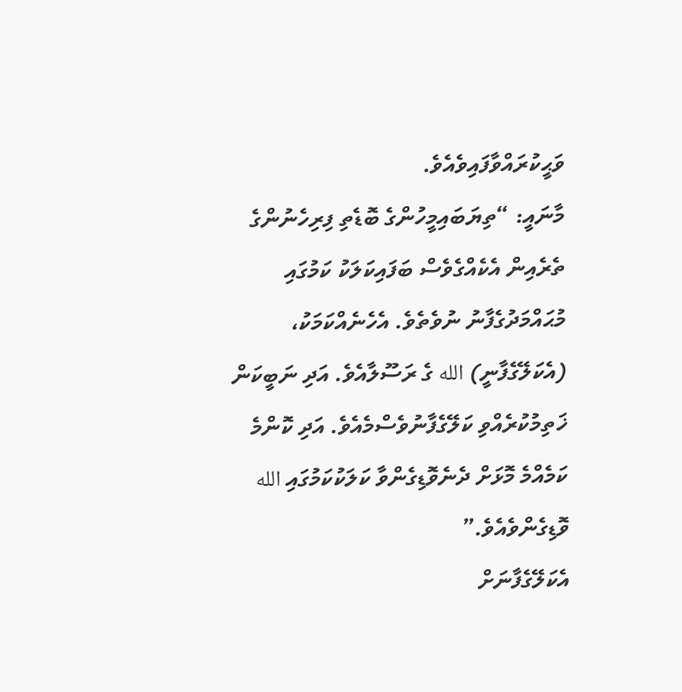ވަޙީކުރައްވާފައިވެއެވެ.
މާނައީ: “ތިޔަބައިމީހުންގެ ބޮޑެތި ފިރިހެނުންގެ ތެރެއިން އެކެއްގެވެސް ބަފައިކަލަކު ކަމުގައި މުޙައްމަދުގެފާނު ނުވެތެވެ. އެހެނެއްކަމަކު، (އެކަލޭގެފާނީ) الله ގެ ރަސޫލާއެވެ. އަދި ނަބީކަން ޚަތިމުކުރެއްވި ކަލޭގެފާނުވެސްމެއެވެ. އަދި ކޮންމެ ކަމެއްމެ މޮޅަށް ދެނެވޮޑިގެންވާ ކަލަކުކަމުގައި الله ވޮޑިގެންވެއެވެ.”
އެކަލޭގެފާނަށް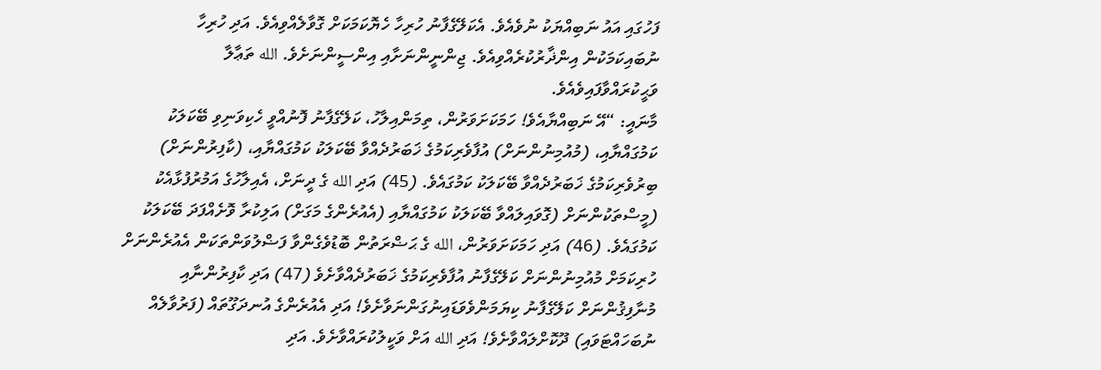ފަހުގައި އައު ނަބިއްޔަކު ނުވެއެވެ. އެކަލޭގެފާނު ހުރިހާ ހެޔޮކަމަކަށް ގޮވާލެއްވިއެވެ. އަދި ހުރިހާ ނުބައިކަމަކުން އިންޛާރުކުރެއްވިއެވެ. ޖިންނީންނަށާއި އިންސީންނަށެވެ. الله ތަޢާލާ ވަޙީކުރައްވާފައިވެއެވެ.
މާނައީ: “އޭ ނަބިއްޔާއެވެ! ހަމަކަށަވަރުން، ތިމަންއިލާހު، ކަލޭގެފާނު ފޮނުއްވީ ހެކިވަނިވި ބޭކަލަކު ކަމުގައްޔާއި، (މުއުމިނުންނަށް) އުފާވެރިކަމުގެ ޚަބަރުދެއްވާ ބޭކަލަކު ކަމުގައްޔާއި، (ކާފިރުންނަށް) ބިރުވެރިކަމުގެ ޚަބަރުދެއްވާ ބޭކަލަކު ކަމުގައެވެ. (45) އަދި الله ގެ ދީނަށް، އެއިލާހުގެ އަމުރުފުޅާއެކު (މީސްތަކުންނަށް (ގޮވައިލައްވާ ބޭކަލަކު ކަމުގައްޔާއި (އެއުރެންގެ މަގަށް) އަލިކުރާ ވޮށެއްފަދަ ބޭކަލަކު ކަމުގައެވެ. (46) އަދި ހަމަކަށަވަރުން، الله ގެ ޙަޟްރަތުން ބޮޑުވެގެންވާ ފަޟްލުވަންތަކަން އެއުރެންނަށް ހުރިކަމަށް މުއުމިނުންނަށް ކަލޭގެފާނު އުފާވެރިކަމުގެ ޚަބަރުދެއްވާށެވެ (47) އަދި ކާފިރުންނާއި މުނާފިޤުންނަށް ކަލޭގެފާނު ކިޔަމަންވެވަޑައިނުގަންނަވާށެވެ! އަދި އެއުރެންގެ އުނދަގޫތައް (ފަރުވާލެއް ނުބަހައްޓަވައި) ދޫކޮށްލައްވާށެވެ! އަދި الله އަށް ވަކީލުކުރައްވާށެވެ. އަދި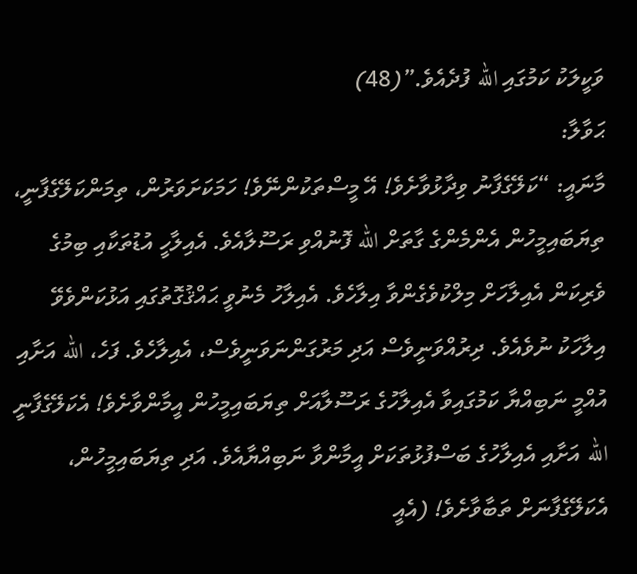ވަކީލަކު ކަމުގައި الله ފުދެއެވެ.”(48)
ޙަވާލާ:
މާނައީ: “ކަލޭގެފާނު ވިދާޅުވާށެވެ! އޭ މީސްތަކުންނޭވެ! ހަމަކަށަވަރުން، ތިމަންކަލޭގެފާނީ، ތިޔަބައިމީހުން އެންމެންގެ ގާތަށް الله ފޮނުއްވި ރަސޫލާއެވެ. އެއިލާހީ އުޑުތަކާއި ބިމުގެ ވެރިކަން އެއިލާހަށް މިލްކުވެގެންވާ އިލާހެވެ. އެއިލާހު މެނުވީ ޙައްޤުގޮތުގައި އަޅުކަންވެވޭ އިލާހަކު ނުވެއެވެ. ދިރުއްވަނީވެސް އަދި މަރުގަންނަވަނީވެސް، އެއިލާހެވެ. ފަހެ، الله އަށާއި އުއްމީ ނަބިއްޔާ ކަމުގައިވާ އެއިލާހުގެ ރަސޫލާއަށް ތިޔަބައިމީހުން އީމާންވާށެވެ! އެކަލޭގެފާނީ الله އަށާއި އެއިލާހުގެ ބަސްފުޅުތަކަށް އީމާންވާ ނަބިއްޔާއެވެ. އަދި ތިޔަބައިމީހުން، އެކަލޭގެފާނަށް ތަބާވާށެވެ! (އެއީ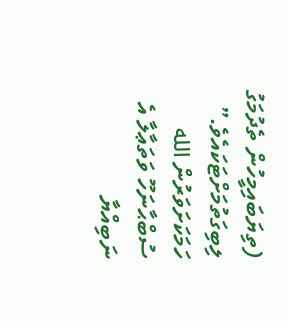(ތިޔަބައިމީހުން ތެދުމަގު ލިބިގަތުމަށްޓަކައެވެ.”
ހަމަކަށަވަރުން الله ސުބްޙާނަހޫ ވަތަޢާލާ އެ ނަބިއްޔާ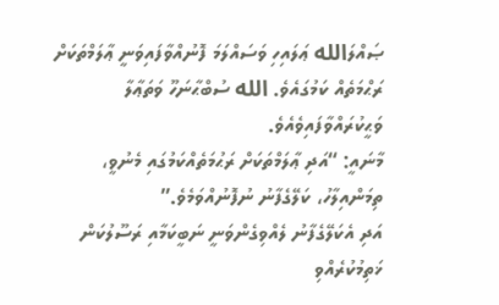ޞައްލަالله ޢަލައިހި ވަސައްލަމަ ފޮނުއްވާފައިވަނީ ޢާލަމްތަކަށް ރަޙްމަތެއް ކަމުގައެވެ. الله ސުބްޙާނަހޫ ވަތަޢާލާ ވަޙީކުރައްވާފައިވެއެވެ.
މާނައީ: “އަދި ޢާލަމްތަކަށް ރަޙުމަތެއްކަމުގައި މެނުވީ، ތިމަންއިލާހު، ކަލޭގެފާނު ނުފޮނުއްވަމެވެ.”
އަދި އެކަލޭގެފާނު ލެއްވިގެންވަނީ ނަބީކަމާއި ރަސޫލުކަން ޚަތިމުކުރެއްވި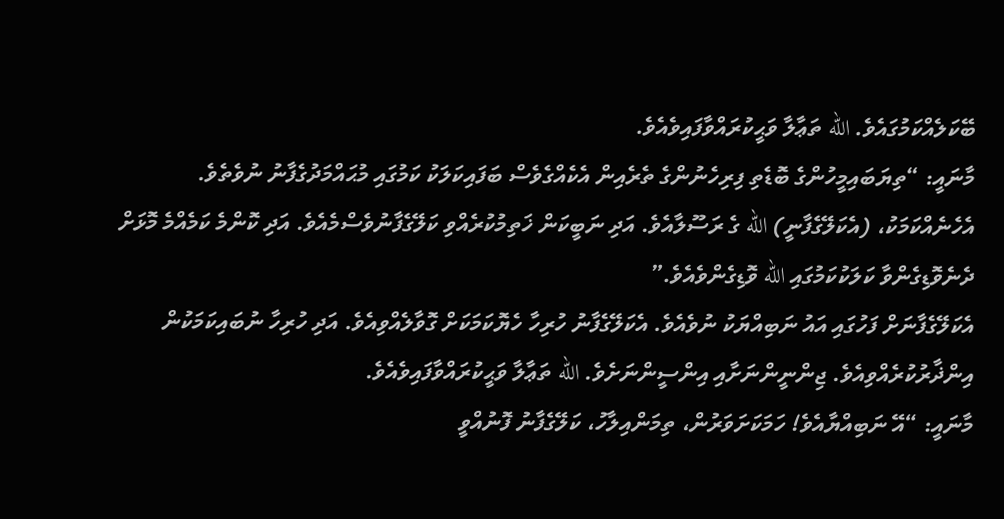ބޭކަލެއްކަމުގައެވެ. الله ތަޢާލާ ވަޙީކުރައްވާފައިވެއެވެ.
މާނައީ: “ތިޔަބައިމީހުންގެ ބޮޑެތި ފިރިހެނުންގެ ތެރެއިން އެކެއްގެވެސް ބަފައިކަލަކު ކަމުގައި މުޙައްމަދުގެފާނު ނުވެތެވެ. އެހެނެއްކަމަކު، (އެކަލޭގެފާނީ) الله ގެ ރަސޫލާއެވެ. އަދި ނަބީކަން ޚަތިމުކުރެއްވި ކަލޭގެފާނުވެސްމެއެވެ. އަދި ކޮންމެ ކަމެއްމެ މޮޅަށް ދެނެވޮޑިގެންވާ ކަލަކުކަމުގައި الله ވޮޑިގެންވެއެވެ.”
އެކަލޭގެފާނަށް ފަހުގައި އައު ނަބިއްޔަކު ނުވެއެވެ. އެކަލޭގެފާނު ހުރިހާ ހެޔޮކަމަކަށް ގޮވާލެއްވިއެވެ. އަދި ހުރިހާ ނުބައިކަމަކުން އިންޛާރުކުރެއްވިއެވެ. ޖިންނީންނަށާއި އިންސީންނަށެވެ. الله ތަޢާލާ ވަޙީކުރައްވާފައިވެއެވެ.
މާނައީ: “އޭ ނަބިއްޔާއެވެ! ހަމަކަށަވަރުން، ތިމަންއިލާހު، ކަލޭގެފާނު ފޮނުއްވީ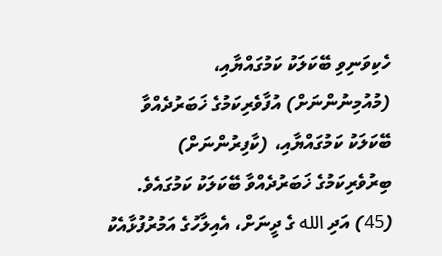ހެކިވަނިވި ބޭކަލަކު ކަމުގައްޔާއި، (މުއުމިނުންނަށް) އުފާވެރިކަމުގެ ޚަބަރުދެއްވާ ބޭކަލަކު ކަމުގައްޔާއި، (ކާފިރުންނަށް) ބިރުވެރިކަމުގެ ޚަބަރުދެއްވާ ބޭކަލަކު ކަމުގައެވެ. (45) އަދި الله ގެ ދީނަށް، އެއިލާހުގެ އަމުރުފުޅާއެކު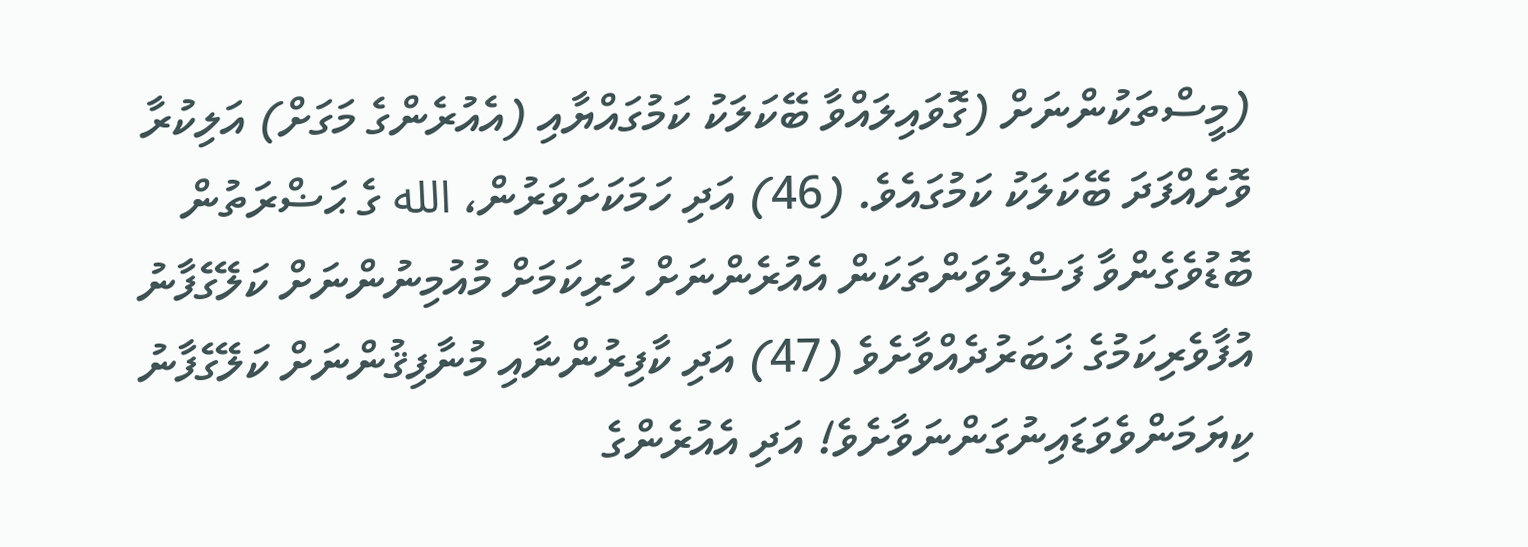(މީސްތަކުންނަށް (ގޮވައިލައްވާ ބޭކަލަކު ކަމުގައްޔާއި (އެއުރެންގެ މަގަށް) އަލިކުރާ ވޮށެއްފަދަ ބޭކަލަކު ކަމުގައެވެ. (46) އަދި ހަމަކަށަވަރުން، الله ގެ ޙަޟްރަތުން ބޮޑުވެގެންވާ ފަޟްލުވަންތަކަން އެއުރެންނަށް ހުރިކަމަށް މުއުމިނުންނަށް ކަލޭގެފާނު އުފާވެރިކަމުގެ ޚަބަރުދެއްވާށެވެ (47) އަދި ކާފިރުންނާއި މުނާފިޤުންނަށް ކަލޭގެފާނު ކިޔަމަންވެވަޑައިނުގަންނަވާށެވެ! އަދި އެއުރެންގެ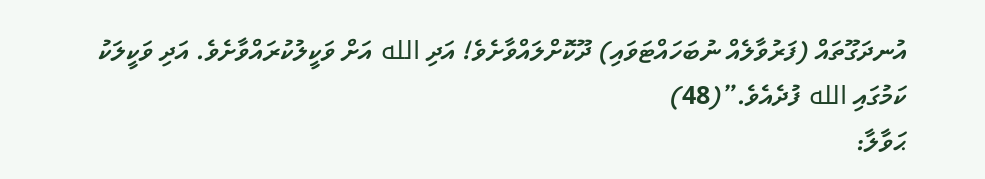އުނދަގޫތައް (ފަރުވާލެއް ނުބަހައްޓަވައި) ދޫކޮށްލައްވާށެވެ! އަދި الله އަށް ވަކީލުކުރައްވާށެވެ. އަދި ވަކީލަކު ކަމުގައި الله ފުދެއެވެ.”(48)
ޙަވާލާ: